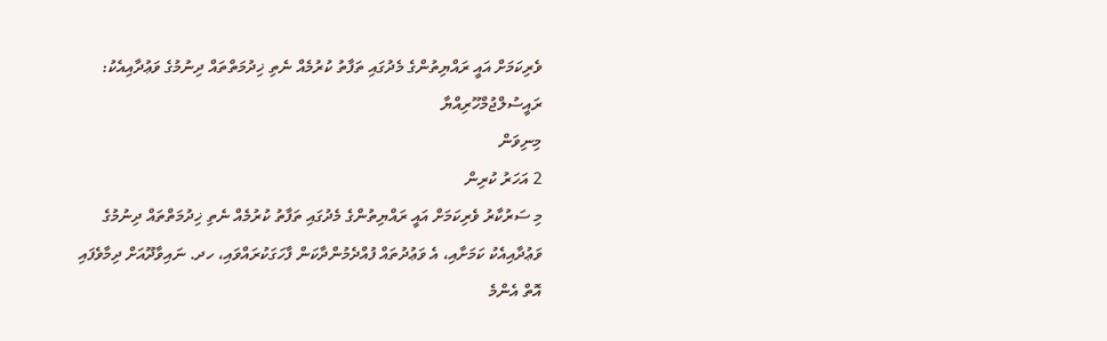ވެރިކަމަށް އައީ ރައްޔިތުންގެ މެދުގައި ތަފާތު ކުރުމެއް ނެތި ޚިދުމަތްތައް ދިނުމުގެ ވަޢުދާއިއެކު: ރައީސުލްޖުމްހޫރިއްޔާ
މިނިވަން
2 އަހަރު ކުރިން
މި ސަރުކާރު ވެރިކަމަށް އައީ ރައްޔިތުންގެ މެދުގައި ތަފާތު ކުރުމެއް ނެތި ޚިދުމަތްތައް ދިނުމުގެ ވަޢުދާއިއެކު ކަމަށާއި، އެ ވަޢުދުތައް ފުއްދެމުންދާކަން ފާހަގަކުރައްވައި، ހދ. ނައިވާދޫއަށް ދިމާވެފައި އޮތް އެންމެ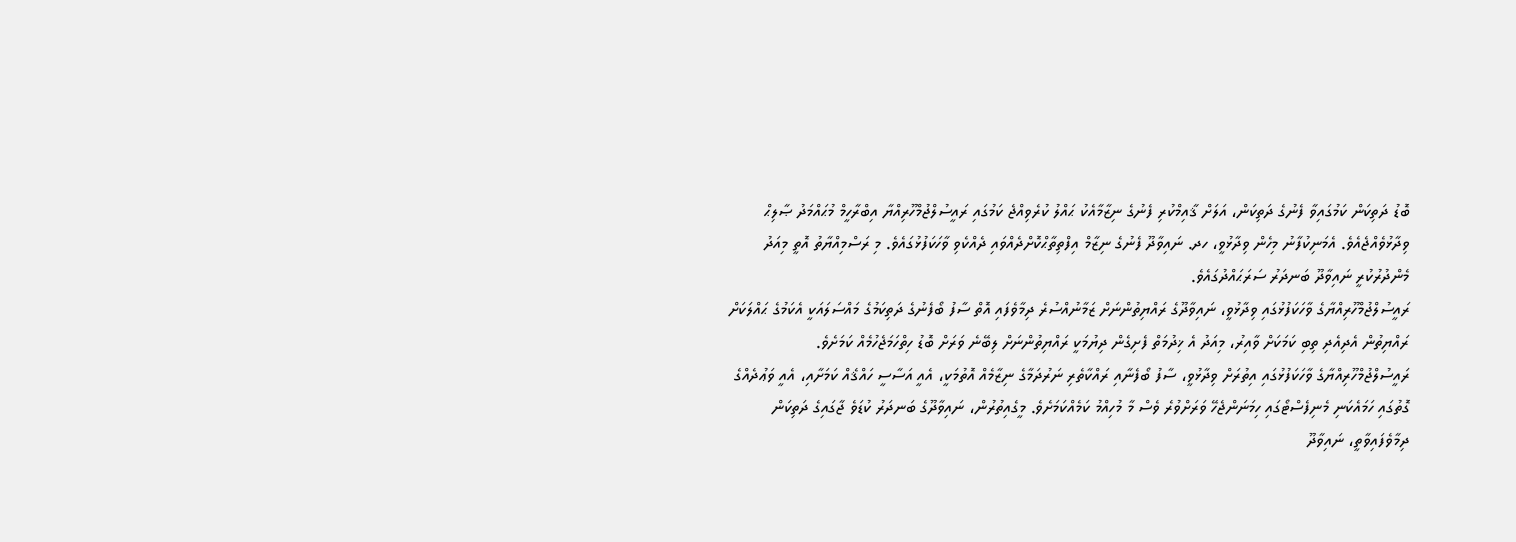ބޮޑު ދަތިކަން ކަމުގައިވާ ފެނުގެ ދަތިކަން، އަލަށް ޤާއިމްކުރި ފެނުގެ ނިޒާމާއެކު ޙައްލު ކުރެވިއްޖެ ކަމުގައި ރައީސުލްޖުމްހޫރިއްޔާ އިބްރާހީމް މުޙައްމަދު ޞާލިޙް ވިދާޅުވެއްޖެއެވެ. އެމަނިކުފާނު މިހެން ވިދާޅުވީ، ހދ. ނައިވާދޫ ފެނުގެ ނިޒާމް އިފްތިތާޙްކޮށްދެއްވައި ދެއްކެވި ވާހަކަފުޅުގައެވެ. މި ރަސްމިއްޔާތު އޮތީ މިއަދު މެންދުރުކުރީ ނައިވާދޫ ބަނދަރު ސަރަޙައްދުގައެވެ.
ރައީސުލްޖުމްހޫރިއްޔާގެ ވާހަކަފުޅުގައި ވިދާޅުވީ، ނައިވާދޫގެ ރައްޔިތުންނަށް ޒަމާނުއްސުރެ ދިމާވެފައި އޮތް ސާފު ބޯފެނުގެ ދަތިކަމުގެ މައްސަލައަކީ އެކަމުގެ ޙައްލަކަށް ރައްޔިތުން އެދިއެދި ތިބި ކަމަކަށް ވާއިރު، މިއަދު އެ ޚިދުމަތް ފެށިގެން ދިޔުމަކީ ރައްޔިތުންނަށް ލިބޭނެ ވަރަށް ބޮޑު ހިތްހަމަޖެހުމެއް ކަމަށެވެ.
ރައީސުލްޖުމްހޫރިއްޔާގެ ވާހަކަފުޅުގައި އިތުރަށް ވިދާޅުވީ، ސާފު ބޯފެނާއި ރައްކާތެރި ނަރުދަމާގެ ނިޒާމެއް އޮތުމަކީ، އެއީ އަސާސީ ހައްޤެއް ކަމަށާއި، އެއީ ވަޢުދެއްގެ ގޮތުގައި ހަމައެކަނި މެނިފެސްޓޯގައި ހިމަނަންޖެހޭ ވަރަށްވުރެ ވެސް މާ މުހިއްމު ކަމެއްކަމަށެވެ. މީގެއިތުރުން، ނައިވާދޫގެ ބަނދަރު ކުޑަވެ ޖާގައިގެ ދަތިކަން ދިމާވެފައިވާތީ، ނައިވާދޫ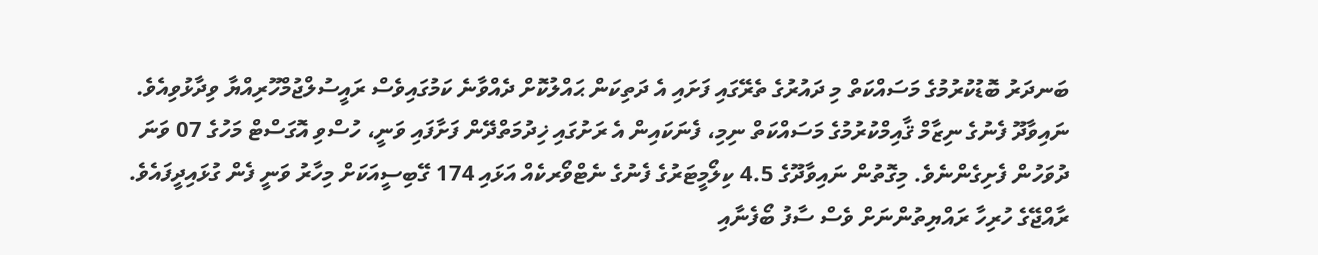ބަނދަރު ބޮޑުކުރުމުގެ މަސައްކަތް މި ދައުރުގެ ތެރޭގައި ފަށައި އެ ދަތިކަން ޙައްލުކޮށް ދެއްވާނެ ކަމުގައިވެސް ރައީސުލްޖުމްހޫރިއްޔާ ވިދާޅުވިއެވެ.
ނައިވާދޫ ފެނުގެ ނިޒާމް ޤާއިމްކުރުމުގެ މަސައްކަތް ނިމި، ފެނަކައިން އެ ރަށުގައި ޚިދުމަތްދޭން ފަށާފައި ވަނީ، ހުސްވި އޮގަސްޓް މަހުގެ 07 ވަނަ ދުވަހުން ފެށިގެންނެވެ. މިގޮތުން ނައިވާދޫގެ 4.5 ކިލޯމީޓަރުގެ ފެނުގެ ނެޓްވޯރކެއް އަޅައި 174 ގޭބިސީއަކަށް މިހާރު ވަނީ ފެން ގުޅައިދީފައެވެ.
ރާއްޖޭގެ ހުރިހާ ރައްޔިތުންނަށް ވެސް ސާފު ބޯފެނާއި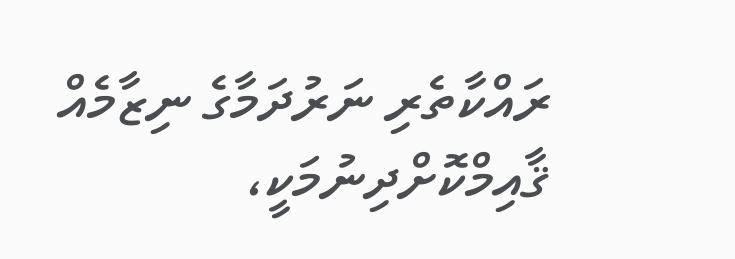ރައްކާތެރި ނަރުދަމާގެ ނިޒާމެއް ޤާއިމްކޮށްދިނުމަކީ،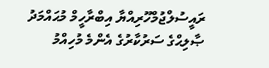ރައީސުލްޖުމްހޫރިއްޔާ އިބްރާހީމް މުޙައްމަދު ޞާލިޙްގެ ސަރުކާރުގެ އެންމެ މުހިއްމު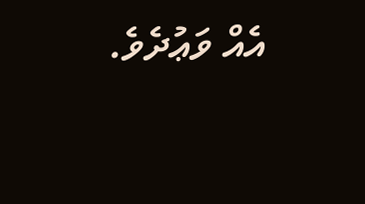އެއް ވަޢުދެވެ.